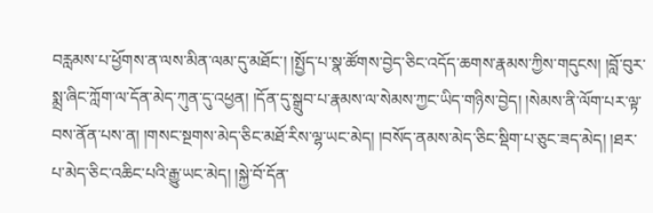བརླམས་པ་ཕྱོགས་ན་ལས་མིན་ལམ་དུ་མཐོང་། །སྤྱོད་པ་སྣ་ཚོགས་བྱེད་ཅིང་འདོད་ཆགས་རྣམས་ཀྱིས་གདུངས། །བློ་བུར་སྨྲ་ཞིང་ཀློག་ལ་དོན་མེད་ཀུན་དུ་འཕྱན། །དོན་དུ་སྒྲུབ་པ་རྣམས་ལ་སེམས་ཀྱང་ཡིད་གཉིས་བྱེད། །སེམས་ནི་ལོག་པར་ལྟ་བས་ནོན་པས་ན། །གསང་སྔགས་མེད་ཅིང་མཐོ་རིས་ལྷ་ཡང་མེད། །བསོད་ནམས་མེད་ཅིང་སྡིག་པ་ཅུང་ཟད་མེད། །ཐར་པ་མེད་ཅིང་འཆིང་པའི་རྒྱུ་ཡང་མེད། །སྐྱེ་བོ་དོན་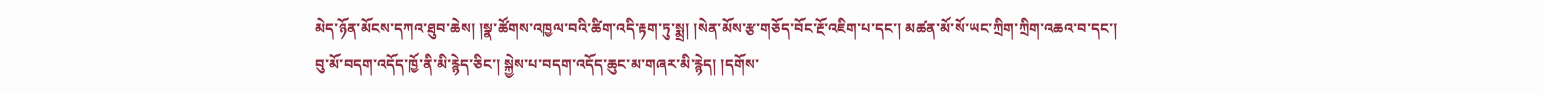མེད་ཉོན་མོངས་དཀའ་ཐུབ་ཆེས། །སྣ་ཚོགས་འཁྱལ་བའི་ཚིག་འདི་རྟག་ཏུ་སྨྲ། །སེན་མོས་རྩ་གཅོད་བོང་རྔོ་འཇིག་པ་དང་། མཚན་མོ་སོ་ཡང་ཀྲིག་ཀྲིག་འཆའ་བ་དང་། བུ་མོ་བདག་འདོད་ཁྱོ་ནི་མི་རྙེད་ཅིང་། སྐྱེས་པ་བདག་འདོད་ཆུང་མ་གཞར་མི་རྙེད། །དགོས་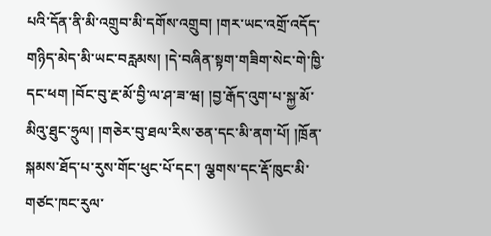པའི་དོན་ནི་མི་འགྲུབ་མི་དགོས་འགྲུབ། །གར་ཡང་འགྲོ་འདོད་གཉིད་མེད་མི་ཡང་བརླམས། །དེ་བཞིན་སྟག་གཟིག་སེང་གེ་ཁྱི་དང་ཕག །བོང་བུ་རྔ་མོ་བྱི་ལ་ཤ་ཟ་ཝ། །བྱ་རྒོད་འུག་པ་སྐྱ་མོ་མིའུ་ཐུང་ཧྲུལ། །གཅེར་བུ་ཐལ་རིས་ཅན་དང་མི་ནག་པོ། །ཁྲོན་སྐམས་ཐོད་པ་རུས་གོང་ཕུང་པོ་དང་། ལྕགས་དང་རྡོ་ཁུང་མི་གཙང་ཁང་རུལ་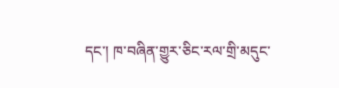དང་། ཁ་བཞིན་གྱུར་ཅིང་རལ་གྲི་མདུང་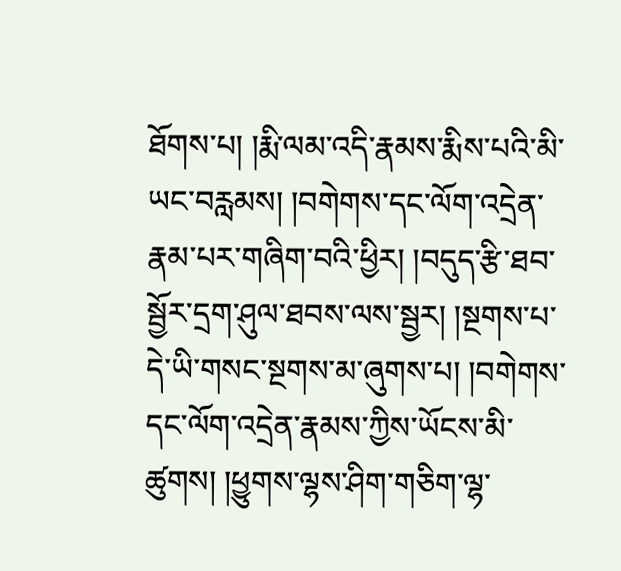ཐོགས་པ། །རྨི་ལམ་འདི་རྣམས་རྨིས་པའི་མི་ཡང་བརླམས། །བགེགས་དང་ལོག་འདྲེན་རྣམ་པར་གཞིག་བའི་ཕྱིར། །བདུད་རྩི་ཐབ་སྦྱོར་དྲག་ཤུལ་ཐབས་ལས་སྦྱར། །སྔགས་པ་དེ་ཡི་གསང་སྔགས་མ་ཞུགས་པ། །བགེགས་དང་ལོག་འདྲེན་རྣམས་ཀྱིས་ཡོངས་མི་ཚུགས། །ཕྱུགས་ལྷས་ཤིག་གཅིག་ལྷ་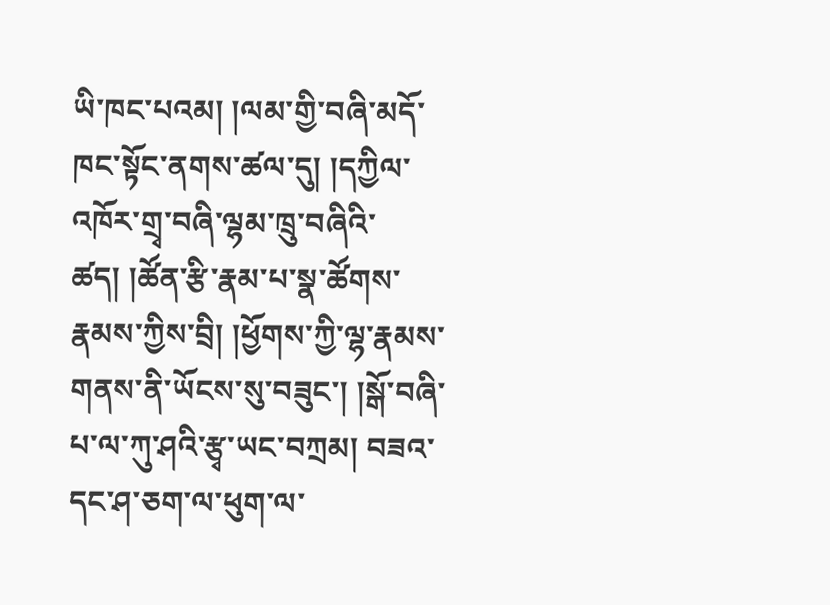ཡི་ཁང་པའམ། །ལམ་གྱི་བཞི་མདོ་ཁང་སྟོང་ནགས་ཚལ་དུ། །དཀྱིལ་འཁོར་གྲྭ་བཞི་ལྷམ་ཁྲུ་བཞིའི་ཚད། །ཚོན་རྩི་རྣམ་པ་སྣ་ཚོགས་རྣམས་ཀྱིས་བྲི། །ཕྱོགས་ཀྱི་ལྷ་རྣམས་གནས་ནི་ཡོངས་སུ་བཟུང་། །སྒོ་བཞི་པ་ལ་ཀུ་ཤའི་རྩྭ་ཡང་བཀྲམ། བཟའ་དང་ཤ་ཅག་ལ་ཕུག་ལ་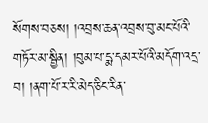སོགས་བཅས། །འབྲས་ཆན་འབྲས་བུ་མང་པོའི་གཏོར་མ་སྦྱིན། །བུམ་པ་དྨ་དམར་པོའི་མདོག་འདྲ་བ། །ནག་པོ་ར་རི་མེད་ཅིང་རིན་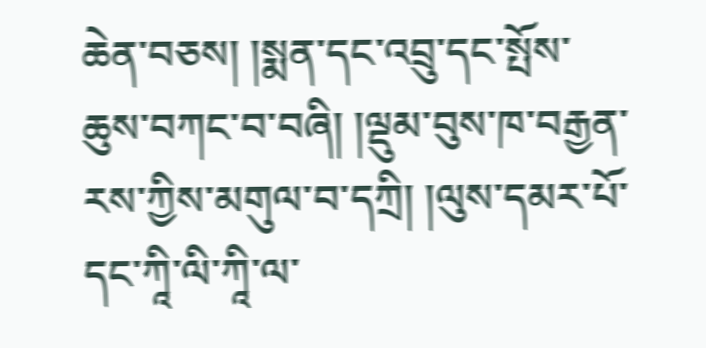ཆེན་བཅས། །སྨན་དང་འབྲུ་དང་སྤོས་ཆུས་བཀང་བ་བཞི། །ལྡུམ་བུས་ཁ་བརྒྱན་རས་ཀྱིས་མགུལ་བ་དཀྲི། །ལུས་དམར་པོ་དང་ཀཱི་ལི་ཀཱི་ལ་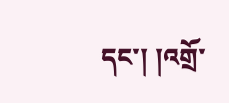དང་། །འགྲོ་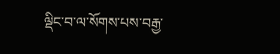ལྡིང་བ་ལ་སོགས་པས་བརྒྱ་